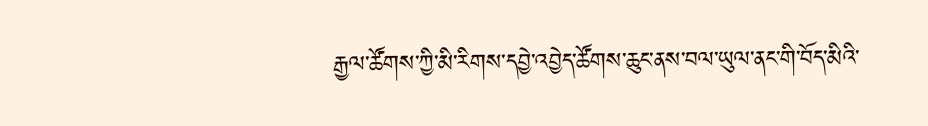རྒྱལ་ཚོགས་ཀྱི་མི་རིགས་དབྱེ་འབྱེད་ཚོགས་ཆུང་ནས་བལ་ཡུལ་ནང་གི་བོད་མིའི་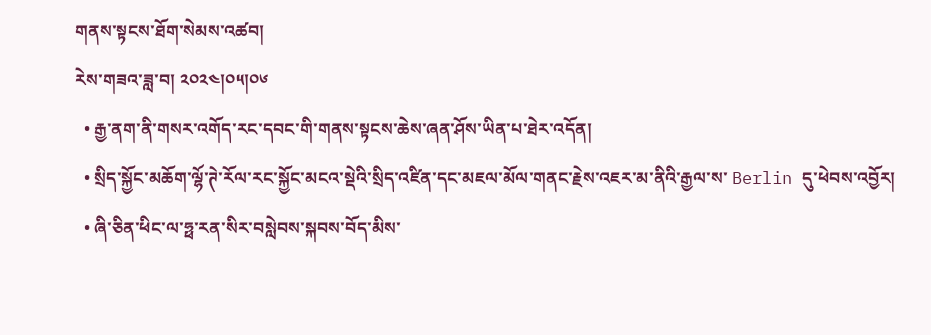གནས་སྟངས་ཐོག་སེམས་འཚབ།
རེས་གཟའ་ཟླ་བ། ༢༠༢༤།༠༥།༠༦
  • རྒྱ་ནག་ནི་གསར་འགོད་རང་དབང་གི་གནས་སྟངས་ཆེས་ཞན་ཤོས་ཡིན་པ་ཐེར་འདོན།
  • སྲིད་སྐྱོང་མཆོག་ལྷོ་ཊེ་རོལ་རང་སྐྱོང་མངའ་སྡེའི་སྲིད་འཛིན་དང་མཇལ་མོལ་གནང་རྗེས་འཇར་མ་ནིའི་རྒྱལ་ས་ Berlin དུ་ཕེབས་འབྱོར།
  • ཞི་ཅིན་ཕིང་ལ་ཧྥ་རན་སིར་བསླེབས་སྐབས་བོད་མིས་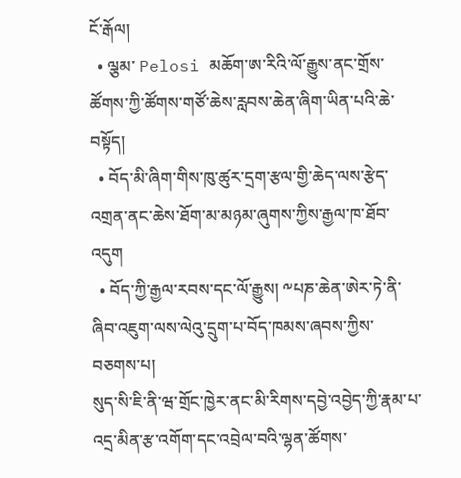ངོ་རྒོལ།
  • ལྕམ་ Pelosi མཆོག་ཨ་རིའི་ལོ་རྒྱུས་ནང་གྲོས་ཚོགས་ཀྱི་ཚོགས་གཙོ་ཆེས་རླབས་ཆེན་ཞིག་ཡིན་པའི་ཆེ་བསྟོད།
  • བོད་མི་ཞིག་གིས་ཁུ་ཚུར་དྲག་རྩལ་གྱི་ཆེད་ལས་རྩེད་འགྲན་ནང་ཆེས་ཐོག་མ་མཉམ་ཞུགས་ཀྱིས་རྒྱལ་ཁ་ཐོབ་འདུག
  • བོད་ཀྱི་རྒྱལ་རབས་དང་ལོ་རྒྱུས། ༸པཎ་ཆེན་ཨེར་ཏེ་ནི་ཞིབ་འཇུག་ལས་ལེའུ་དྲུག་པ་བོད་ཁམས་ཞབས་ཀྱིས་བཅགས་པ།
སུད་སི་ཇི་ནི་ཝ་གྲོང་ཁྱེར་ནང་མི་རིགས་དབྱེ་འབྱེད་ཀྱི་རྣམ་པ་འདྲ་མིན་རྩ་འགོག་དང་འབྲེལ་བའི་ལྷན་ཚོགས་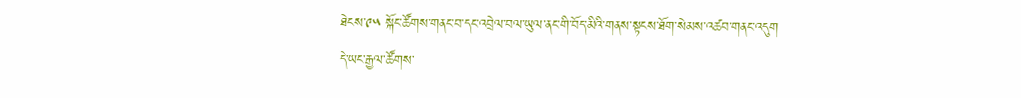ཐེངས་༩༥ སྐོང་ཚོགས་གནང་བ་དང་འབྲེལ་བལ་ཡུལ་ནང་གི་བོད་མིའི་གནས་སྟངས་ཐོག་སེམས་འཚབ་གནང་འདུག
དེ་ཡང་རྒྱལ་ཚོགས་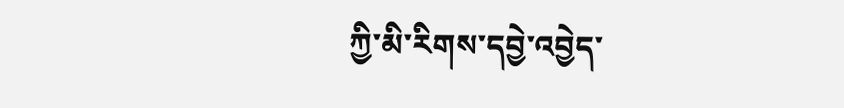ཀྱི་མི་རིགས་དབྱེ་འབྱེད་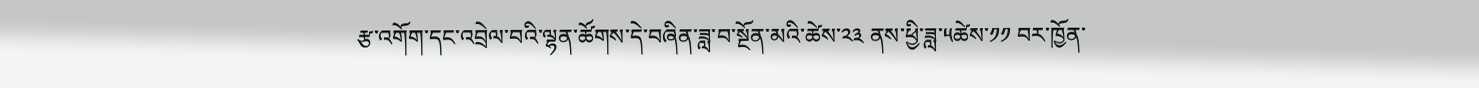རྩ་འགོག་དང་འབྲེལ་བའི་ལྷན་ཚོགས་དེ་བཞིན་ཟླ་བ་སྔོན་མའི་ཚེས་༢༣ ནས་ཕྱི་ཟླ་༥ཚེས་༡༡ བར་ཁྱོན་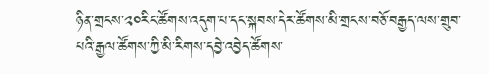ཉིན་གྲངས་༢༠རིང་ཚོགས་འདུག་པ་དང་སྐབས་དེར་ཚོགས་མི་གྲངས་བཅོ་བརྒྱད་ལས་གྲུབ་པའི་རྒྱལ་ཚོགས་ཀྱི་མི་རིགས་དབྱེ་འབྱེད་ཚོགས་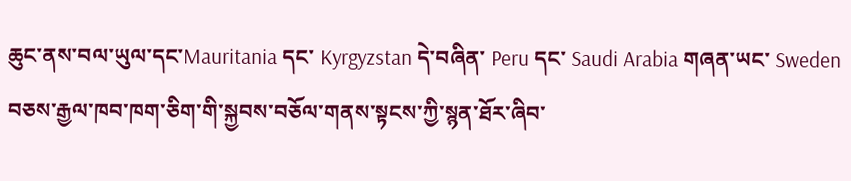ཆུང་ནས་བལ་ཡུལ་དང་Mauritania དང་ Kyrgyzstan དེ་བཞིན་ Peru དང་ Saudi Arabia གཞན་ཡང་ Sweden བཅས་རྒྱལ་ཁབ་ཁག་ཅིག་གི་སྐྱབས་བཅོལ་གནས་སྟངས་ཀྱི་སྙན་ཐོར་ཞིབ་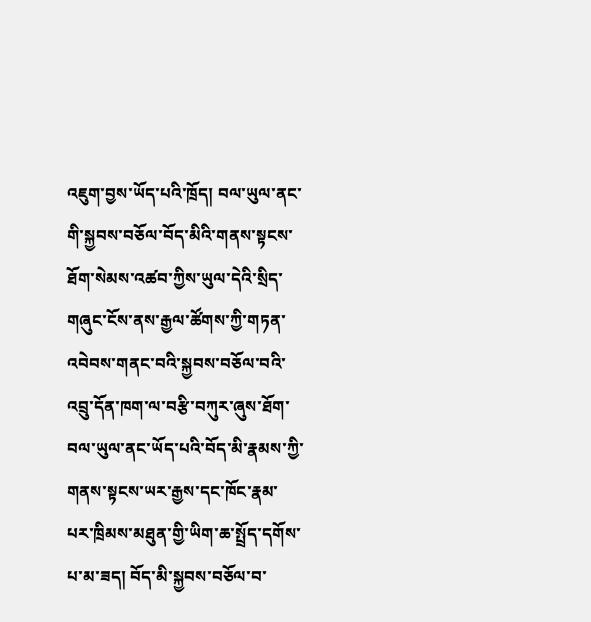འཇུག་བྱས་ཡོད་པའི་ཁྲོད། བལ་ཡུལ་ནང་གི་སྐྱབས་བཅོལ་བོད་མིའི་གནས་སྟངས་ཐོག་སེམས་འཚབ་ཀྱིས་ཡུལ་དེའི་སྲིད་གཞུང་ངོས་ནས་རྒྱལ་ཚོགས་ཀྱི་གཏན་འབེབས་གནང་བའི་སྐྱབས་བཅོལ་བའི་འབྲུ་དོན་ཁག་ལ་བརྩི་བཀུར་ཞུས་ཐོག་བལ་ཡུལ་ནང་ཡོད་པའི་བོད་མི་རྣམས་ཀྱི་གནས་སྟངས་ཡར་རྒྱས་དང་ཁོང་རྣམ་པར་ཁྲིམས་མཐུན་གྱི་ཡིག་ཆ་སྤྲོད་དགོས་པ་མ་ཟད། བོད་མི་སྐྱབས་བཅོལ་བ་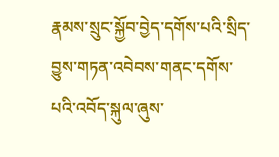རྣམས་སྲུང་སྐྱོབ་བྱེད་དགོས་པའི་སྲིད་བྱུས་གཏན་འབེབས་གནང་དགོས་པའི་འབོད་སྐུལ་ཞུས་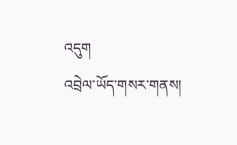འདུག
འབྲེལ་ཡོད་གསར་གནས།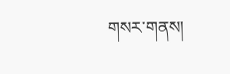གསར་གནས།